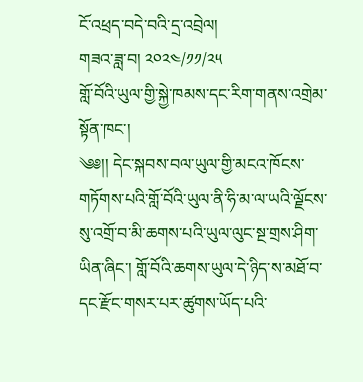ངོ་འཕྲད་བདེ་བའི་དྲ་འབྲེལ།
གཟའ་ཟླ་བ། ༢༠༢༤/༡༡/༢༥
གློ་བོའི་ཡུལ་གྱི་སྐྱེ་ཁམས་དང་རིག་གནས་འགྲེམ་སྟོན་ཁང་།
༄༅།། དེང་སྐབས་བལ་ཡུལ་གྱི་མངའ་ཁོངས་གཏོགས་པའི་གློ་བོའི་ཡུལ་ནི་ཧི་མ་ལ་ཡའི་ལྗོངས་སུ་འགྲོ་བ་མི་ཆགས་པའི་ཡུལ་ལུང་སྔ་གྲས་ཤིག་ཡིན་ཞིང་། གློ་བོའི་ཆགས་ཡུལ་དེ་ཉིད་ས་མཐོ་བ་དང་རྫོང་གསར་པར་ཚུགས་ཡོད་པའི་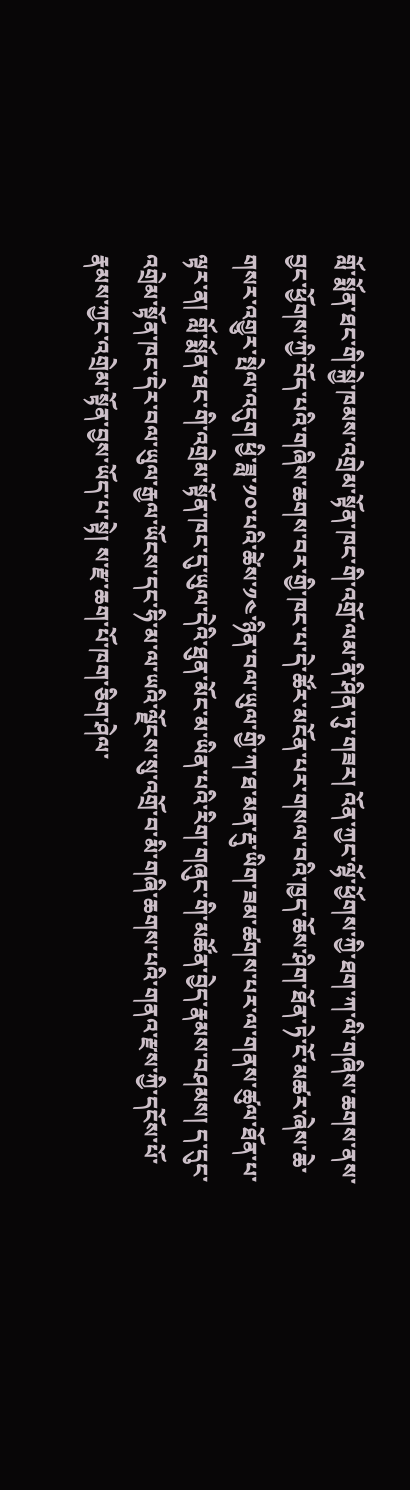གློ་སྨོན་ཐང་གི་སྐྱེ་ཁམས་འགྲེམ་སྟོན་ཁང་གི་འགྲོ་ལམ་ནི་ཤིན་ཏུ་གཟར། འོན་ཀྱང་ལྷོ་ཕྱོགས་ཀྱི་ཐག་ཀ་ལི་གཞིས་ཆགས་ནས་བྱང་ཕྱོགས་ཀྱི་བོད་པའི་གཞིས་ཆགས་བར་གྱི་ཁང་པ་དེ་ཚོར་མངོན་པར་གསལ་བའི་ཁྱད་ཆོས་ཤིག་ཐོན་ཏེ་ངོ་མཚར་ཞེས་ཆེ་གསར་འགྱུར་སྤེལ་འདུག ཕྱི་ཟླ་༡༠་པའི་ཚེས་༡༤་ཉིན་བལ་ཡུལ་གྱི་ཀ་ཐ་མན་རྡུ་ཡིག་ཟམ་ཚགས་པར་ལ་གནས་ཚུལ་ཐོན་པ་ལྟར་ན། གློ་སྨོན་ཐང་གི་འགྲེམ་སྟོན་ཁང་དུ་ཡུལ་དེའི་ཐུན་མོང་མ་ཡིན་པའི་རིག་གཞུང་གི་མཚོན་བྱེད་རྣམས་བཤམས། ད་དུང་འགྲེམ་སྟོན་ཁང་དེར་བལ་ཡུལ་རྒྱལ་ཡོངས་དང་ཧི་མ་ལ་ཡའི་ལྗོངས་སུ་འགྲོ་བ་མི་གཞི་ཆགས་པའི་གནའ་རྫས་ཀྱི་དངོས་པོ་རྣམས་ཀྱང་འགྲེམ་སྟོན་བྱས་ཡོད་པ་སྟེ། ས་རྫ་ཆག་པོ་ཁག་ཅིག་ཤེལ་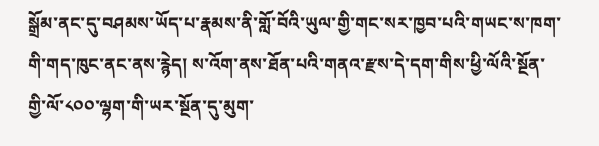སྒྲོམ་ནང་དུ་བཤམས་ཡོད་པ་རྣམས་ནི་གློ་བོའི་ཡུལ་གྱི་གང་སར་ཁྱབ་པའི་གཡང་ས་ཁག་གི་གད་ཁུང་ནང་ནས་རྙེད། ས་འོག་ནས་ཐོན་པའི་གནའ་རྫས་དེ་དག་གིས་ཕྱི་ལོའི་སྔོན་གྱི་ལོ་༨༠༠་ལྷག་གི་ཡར་སྔོན་དུ་མུག་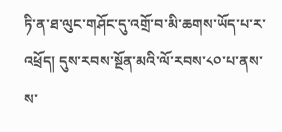ཏི་ན་ཐ་ལུང་གཤོང་དུ་འགྲོ་བ་མི་ཆགས་ཡོད་པ་ར་འཕྲོད། དུས་རབས་སྔོན་མའི་ལོ་རབས་༨༠་པ་ནས་ས་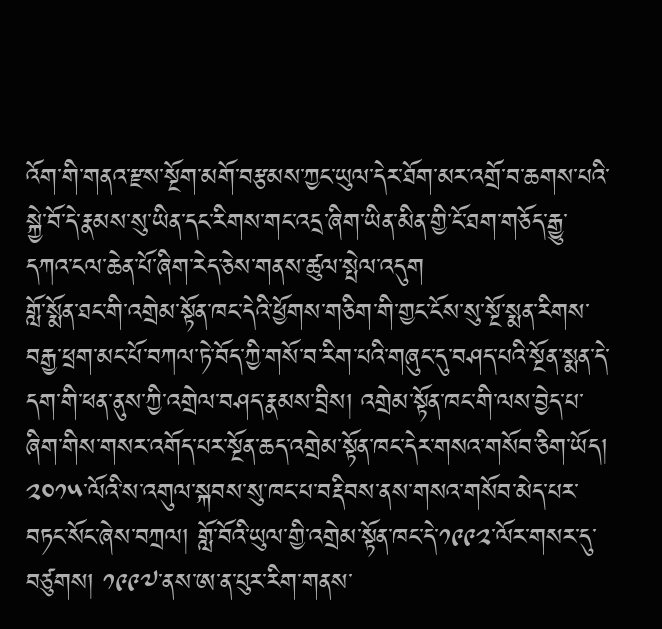འོག་གི་གནའ་རྫས་སྔོག་མགོ་བརྩམས་ཀྱང་ཡུལ་དེར་ཐོག་མར་འགྲོ་བ་ཆགས་པའི་སྐྱེ་བོ་དེ་རྣམས་སུ་ཡིན་དང་རིགས་གང་འདྲ་ཞིག་ཡིན་མིན་གྱི་ངོ་ཐག་གཅོད་རྒྱུ་དཀའ་ངལ་ཆེན་པོ་ཞིག་རེད་ཅེས་གནས་ཚུལ་སྤེལ་འདུག
གློ་སྨོན་ཐང་གི་འགྲེམ་སྟོན་ཁང་དེའི་ཕྱོགས་གཅིག་གི་གྱང་ངོས་སུ་སྔོ་སྨན་རིགས་བརྒྱ་ཕྲག་མང་པོ་བཀལ་ཏེ་བོད་ཀྱི་གསོ་བ་རིག་པའི་གཞུང་དུ་བཤད་པའི་སྔོན་སྨན་དེ་དག་གི་ཕན་ནུས་ཀྱི་འགྲེལ་བཤད་རྣམས་བྲིས། འགྲེམ་སྟོན་ཁང་གི་ལས་བྱེད་པ་ཞིག་གིས་གསར་འགོད་པར་སྔོན་ཆད་འགྲེམ་སྟོན་ཁང་དེར་གསའ་གསོབ་ཅིག་ཡོད། ༢༠༡༥་ལོའི་ས་འགུལ་སྐབས་སུ་ཁང་པ་བརྡིབས་ནས་གསའ་གསོབ་མེད་པར་བཏང་སོང་ཞེས་བཀྲལ། གློ་བོའི་ཡུལ་གྱི་འགྲེམ་སྟོན་ཁང་དེ་༡༩༩༢་ལོར་གསར་དུ་བཙུགས། ༡༩༩༧་ནས་ཨ་ན་པུར་རིག་གནས་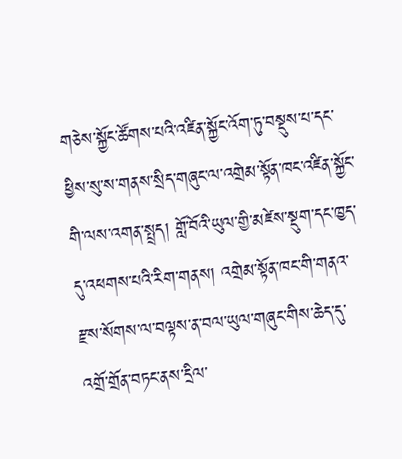གཅེས་སྐྱོང་ཚོགས་པའི་འཛིན་སྐྱོང་འོག་ཏུ་བསྡུས་པ་དང་ཕྱིས་སུ་ས་གནས་སྲིད་གཞུང་ལ་འགྲེམ་སྟོན་ཁང་འཛིན་སྐྱོང་གི་ལས་འགན་སྤྲད། གློ་བོའི་ཡུལ་གྱི་མཛེས་སྡུག་དང་ཁྱད་དུ་འཕགས་པའི་རིག་གནས། འགྲེམ་སྟོན་ཁང་གི་གནའ་རྫས་སོགས་ལ་བལྟས་ན་བལ་ཡུལ་གཞུང་གིས་ཆེད་དུ་འགྲོ་གྲོན་བཏང་ནས་དྲིལ་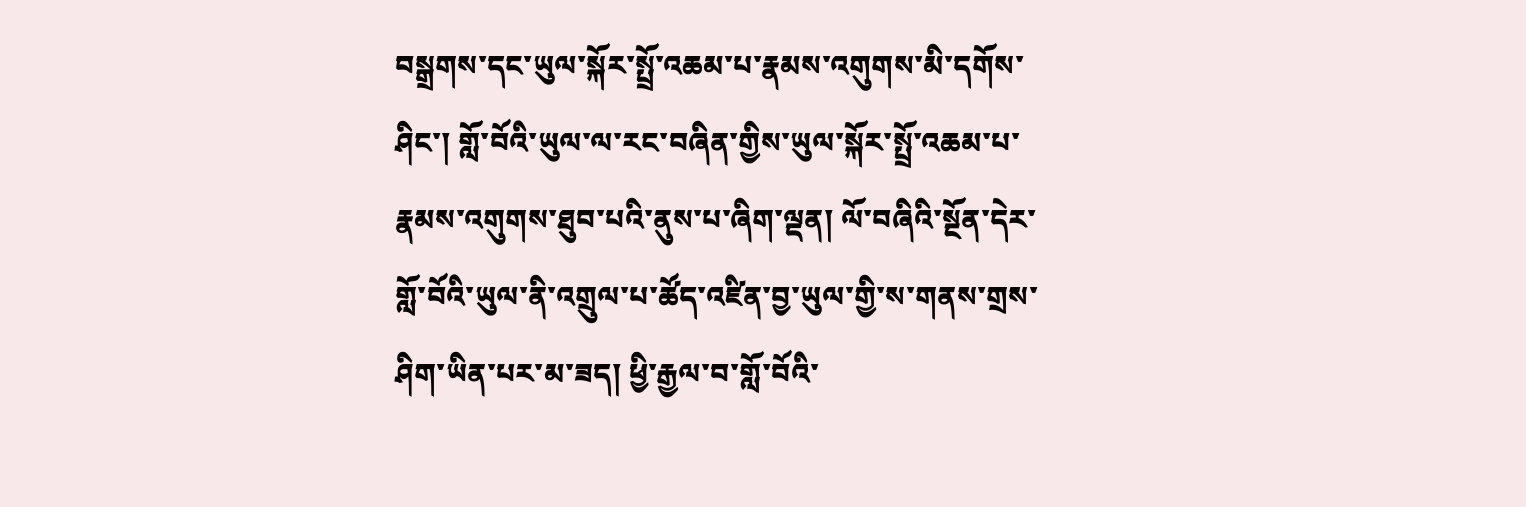བསྒྲགས་དང་ཡུལ་སྐོར་སྤྲོ་འཆམ་པ་རྣམས་འགུགས་མི་དགོས་ཤིང་། གློ་བོའི་ཡུལ་ལ་རང་བཞིན་གྱིས་ཡུལ་སྐོར་སྤྲོ་འཆམ་པ་རྣམས་འགུགས་ཐུབ་པའི་ནུས་པ་ཞིག་ལྡན། ལོ་བཞིའི་སྔོན་དེར་གློ་བོའི་ཡུལ་ནི་འགྲུལ་པ་ཚོད་འཛིན་བྱ་ཡུལ་གྱི་ས་གནས་གྲས་ཤིག་ཡིན་པར་མ་ཟད། ཕྱི་རྒྱལ་བ་གློ་བོའི་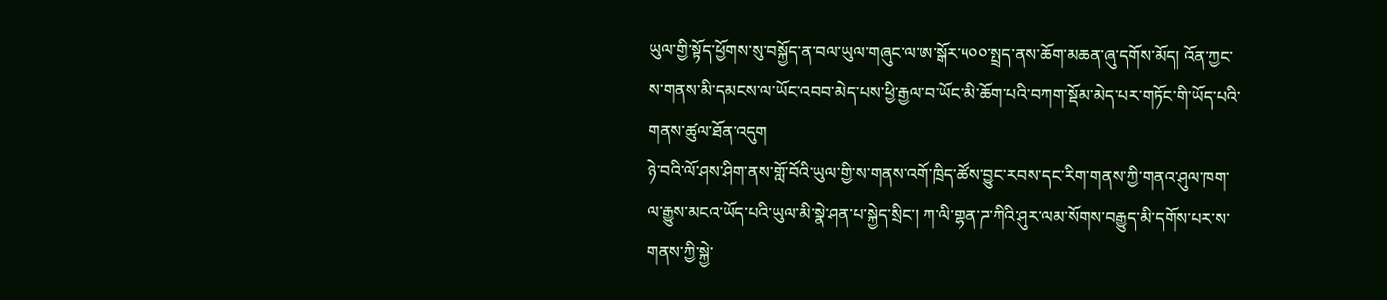ཡུལ་གྱི་སྟོད་ཕྱོགས་སུ་བསྐྱོད་ན་བལ་ཡུལ་གཞུང་ལ་ཨ་སྒོར་༥༠༠་སྤྲད་ནས་ཆོག་མཆན་ཞུ་དགོས་མོད། འོན་ཀྱང་ས་གནས་མི་དམངས་ལ་ཡོང་འབབ་མེད་པས་ཕྱི་རྒྱལ་བ་ཡོང་མི་ཆོག་པའི་བཀག་སྡོམ་མེད་པར་གཏོང་གི་ཡོད་པའི་གནས་ཚུལ་ཐོན་འདུག
ཉེ་བའི་ལོ་ཤས་ཤིག་ནས་གློ་བོའི་ཡུལ་གྱི་ས་གནས་འགོ་ཁྲིད་ཚོས་བྱུང་རབས་དང་རིག་གནས་ཀྱི་གནའ་ཤུལ་ཁག་ལ་རྒྱུས་མངའ་ཡོད་པའི་ཡུལ་མི་སྣེ་ཤན་པ་སྐྱེད་སྲིང་། ཀ་ལི་གྷན་ཌ་ཀིའི་ཤུར་ལམ་སོགས་བརྒྱུད་མི་དགོས་པར་ས་གནས་ཀྱི་སྐྱེ་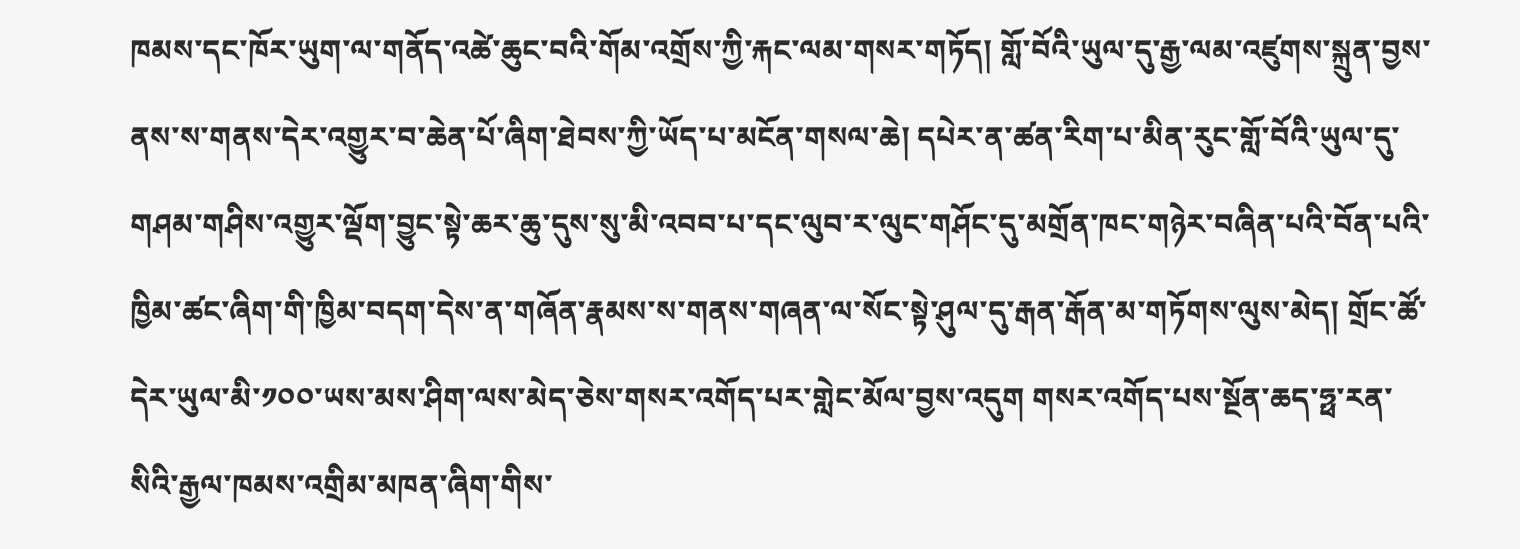ཁམས་དང་ཁོར་ཡུག་ལ་གནོད་འཚེ་ཆུང་བའི་གོམ་འགྲོས་ཀྱི་རྐང་ལམ་གསར་གཏོད། གློ་བོའི་ཡུལ་དུ་རྒྱ་ལམ་འཛུགས་སྐྲུན་བྱས་ནས་ས་གནས་དེར་འགྱུར་བ་ཆེན་པོ་ཞིག་ཐེབས་ཀྱི་ཡོད་པ་མངོན་གསལ་ཆེ། དཔེར་ན་ཚན་རིག་པ་མིན་རུང་གློ་བོའི་ཡུལ་དུ་གཤམ་གཤིས་འགྱུར་ལྡོག་བྱུང་སྟེ་ཆར་ཆུ་དུས་སུ་མི་འབབ་པ་དང་ལུབ་ར་ལུང་གཤོང་དུ་མགྲོན་ཁང་གཉེར་བཞིན་པའི་བོན་པའི་ཁྱིམ་ཚང་ཞིག་གི་ཁྱིམ་བདག་དེས་ན་གཞོན་རྣམས་ས་གནས་གཞན་ལ་སོང་སྟེ་ཤུལ་དུ་རྒན་རྒོན་མ་གཏོགས་ལུས་མེད། གྲོང་ཚོ་དེར་ཡུལ་མི་༡༠༠་ཡས་མས་ཤིག་ལས་མེད་ཅེས་གསར་འགོད་པར་གླེང་མོལ་བྱས་འདུག གསར་འགོད་པས་སྔོན་ཆད་ཧྥ་རན་སིའི་རྒྱལ་ཁམས་འགྲིམ་མཁན་ཞིག་གིས་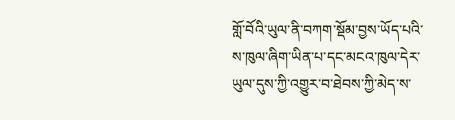གློ་བོའི་ཡུལ་ནི་བཀག་སྡོམ་བྱས་ཡོད་པའི་ས་ཁུལ་ཞིག་ཡིན་པ་དང་མངའ་ཁུལ་དེར་ཡུལ་དུས་ཀྱི་འགྱུར་བ་ཐེབས་ཀྱི་མེད་ས་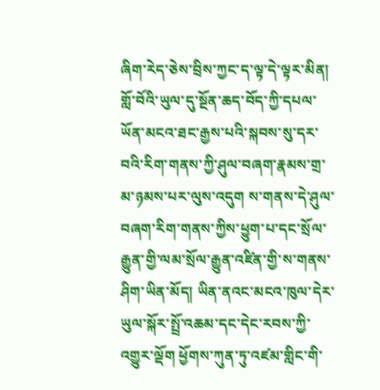ཞིག་རེད་ཅེས་བྲིས་ཀྱང་ད་ལྟ་དེ་ལྟར་མིན། གློ་བོའི་ཡུལ་དུ་སྔོན་ཆད་བོད་ཀྱི་དཔལ་ཡོན་མངའ་ཐང་རྒྱས་པའི་སྐབས་སུ་དར་བའི་རིག་གནས་ཀྱི་ཤུལ་བཞག་རྣམས་གྲ་མ་ཉམས་པར་ལུས་འདུག ས་གནས་དེ་ཤུལ་བཞག་རིག་གནས་ཀྱིས་ཕྱུག་པ་དང་སྲོལ་རྒྱུན་གྱི་ལམ་སྲོལ་རྒྱུན་འཛིན་གྱི་ས་གནས་ཤིག་ཡིན་མོད། ཡིན་ནའང་མངའ་ཁུལ་དེར་ཡུལ་སྐོར་སྤྲོ་འཆམ་དང་དེང་རབས་ཀྱི་འགྱུར་ལྡོག ཕྱོགས་ཀུན་ཏུ་འཛམ་གླིང་གི་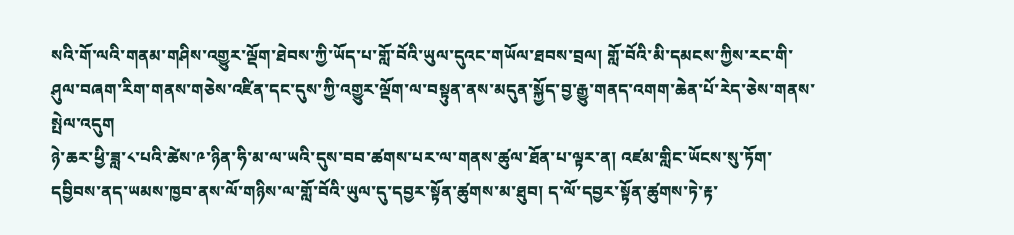སའི་གོ་ལའི་གནམ་གཤིས་འགྱུར་ལྡོག་ཐེབས་ཀྱི་ཡོད་པ་གློ་བོའི་ཡུལ་དུའང་གཡོལ་ཐབས་བྲལ། གློ་བོའི་མི་དམངས་ཀྱིས་རང་གི་ཤུལ་བཞག་རིག་གནས་གཅེས་འཛིན་དང་དུས་ཀྱི་འགྱུར་ལྡོག་ལ་བསྟུན་ནས་མདུན་སྐྱོད་བྱ་རྒྱུ་གནད་འགག་ཆེན་པོ་རེད་ཅེས་གནས་སྤེལ་འདུག
ཉེ་ཆར་ཕྱི་ཟླ་༨་པའི་ཚེས་༩་ཉིན་ཧི་མ་ལ་ཡའི་དུས་བབ་ཚགས་པར་ལ་གནས་ཚུལ་ཐོན་པ་ལྟར་ན། འཛམ་གླིང་ཡོངས་སུ་ཏོག་དབྱིབས་ནད་ཡམས་ཁྱབ་ནས་ལོ་གཉིས་ལ་གློ་བོའི་ཡུལ་དུ་དབྱར་སྟོན་ཚུགས་མ་ཐུབ། ད་ལོ་དབྱར་སྟོན་ཚུགས་ཏེ་རྟ་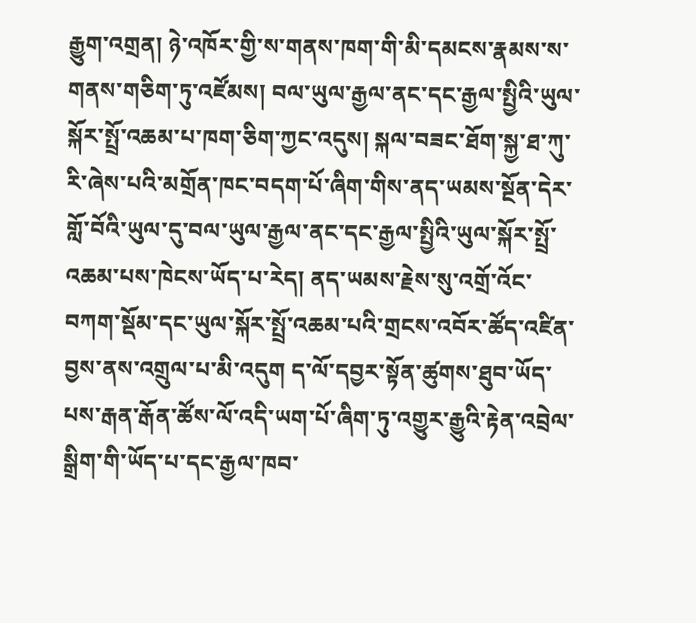རྒྱུག་འགྲན། ཉེ་འཁོར་གྱི་ས་གནས་ཁག་གི་མི་དམངས་རྣམས་ས་གནས་གཅིག་ཏུ་འཛོམས། བལ་ཡུལ་རྒྱལ་ནང་དང་རྒྱལ་སྤྱིའི་ཡུལ་སྐོར་སྤྲོ་འཆམ་པ་ཁག་ཅིག་ཀྱང་འདུས། སྐལ་བཟང་ཐོག་སྐྱ་ཐ་ཀུ་རི་ཞེས་པའི་མགྲོན་ཁང་བདག་པོ་ཞིག་གིས་ནད་ཡམས་སྔོན་དེར་གློ་བོའི་ཡུལ་དུ་བལ་ཡུལ་རྒྱལ་ནང་དང་རྒྱལ་སྤྱིའི་ཡུལ་སྐོར་སྤྲོ་འཆམ་པས་ཁེངས་ཡོད་པ་རེད། ནད་ཡམས་རྗེས་སུ་འགྲོ་འོང་བཀག་སྡོམ་དང་ཡུལ་སྐོར་སྤྲོ་འཆམ་པའི་གྲངས་འབོར་ཚོད་འཛིན་བྱས་ནས་འགྲུལ་པ་མི་འདུག ད་ལོ་དབྱར་སྟོན་ཚུགས་ཐུབ་ཡོད་པས་རྒན་རྒོན་ཚོས་ལོ་འདི་ཡག་པོ་ཞིག་ཏུ་འགྱུར་རྒྱུའི་རྟེན་འབྲེལ་སྒྲིག་གི་ཡོད་པ་དང་རྒྱལ་ཁབ་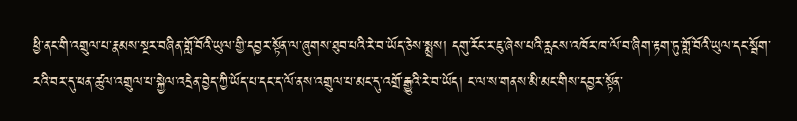ཕྱི་ནང་གི་འགྲུལ་པ་རྣམས་སྔར་བཞིན་གློ་བོའི་ཡུལ་གྱི་དབྱར་སྟོན་ལ་ཞུགས་ཐུབ་པའི་རེ་བ་ཡོད་ཅེས་སྨྲས། དགུ་རོང་ར་ཇུ་ཞེས་པའི་རླངས་འཁོར་ཁ་ལོ་བ་ཞིག་རྟག་ཏུ་གློ་བོའི་ཡུལ་དང་སྦོག་རའི་བར་དུ་ཕན་ཚུལ་འགྲུལ་པ་སྐྱེལ་འདྲེན་བྱེད་ཀྱི་ཡོད་པ་དང་ད་ལོ་ནས་འགྲུལ་པ་མང་དུ་འགྲོ་རྒྱུའི་རེ་བ་ཡོད། ང་ལ་ས་གནས་མི་མང་གིས་དབྱར་སྟོན་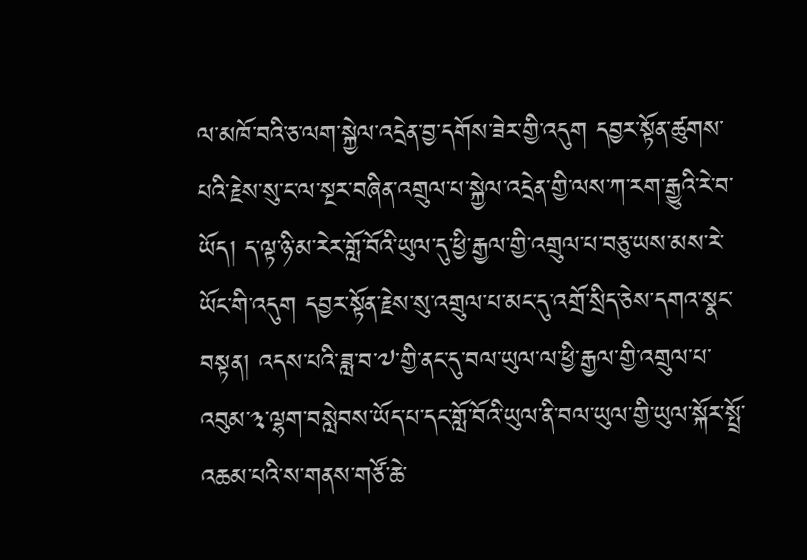ལ་མཁོ་བའི་ཅ་ལག་སྐྱེལ་འདྲེན་བྱ་དགོས་ཟེར་གྱི་འདུག དབྱར་སྟོན་ཚུགས་པའི་རྗེས་སུ་ང་ལ་སྔར་བཞིན་འགྲུལ་པ་སྐྱེལ་འདྲེན་གྱི་ལས་ཀ་རག་རྒྱུའི་རེ་བ་ཡོད། ད་ལྟ་ཉི་མ་རེར་གློ་བོའི་ཡུལ་དུ་ཕྱི་རྒྱལ་གྱི་འགྲུལ་པ་བཅུ་ཡས་མས་རེ་ཡོང་གི་འདུག དབྱར་སྟོན་རྗེས་སུ་འགྲུལ་པ་མང་དུ་འགྲོ་སྲིད་ཅེས་དགའ་སྣང་བསྟན། འདས་པའི་ཟླ་བ་༧་གྱི་ནང་དུ་བལ་ཡུལ་ལ་ཕྱི་རྒྱལ་གྱི་འགྲུལ་པ་འབུམ་༣་ལྷག་བསླེབས་ཡོད་པ་དང་གློ་བོའི་ཡུལ་ནི་བལ་ཡུལ་གྱི་ཡུལ་སྐོར་སྤྲོ་འཆམ་པའི་ས་གནས་གཙོ་ཆེ་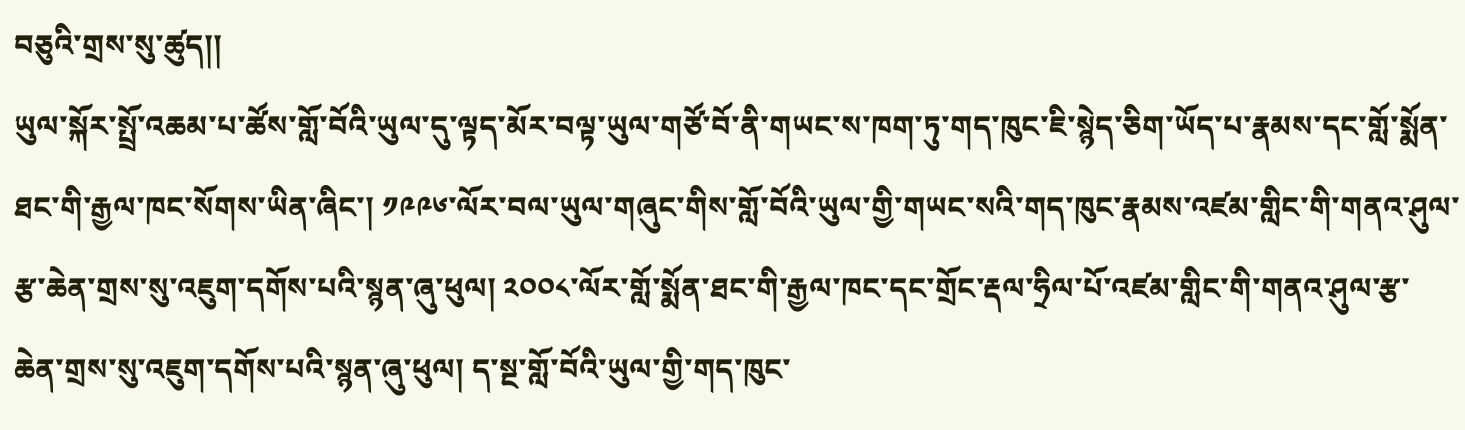བཅུའི་གྲས་སུ་ཚུད།།
ཡུལ་སྐོར་སྤྲོ་འཆམ་པ་ཚོས་གློ་བོའི་ཡུལ་དུ་ལྟད་མོར་བལྟ་ཡུལ་གཙོ་བོ་ནི་གཡང་ས་ཁག་ཏུ་གད་ཁུང་ཇི་སྙེད་ཅིག་ཡོད་པ་རྣམས་དང་གློ་སྨོན་ཐང་གི་རྒྱལ་ཁང་སོགས་ཡིན་ཞིང་། ༡༩༩༦་ལོར་བལ་ཡུལ་གཞུང་གིས་གློ་བོའི་ཡུལ་གྱི་གཡང་སའི་གད་ཁུང་རྣམས་འཛམ་གླིང་གི་གནའ་ཤུལ་རྩ་ཆེན་གྲས་སུ་འཇུག་དགོས་པའི་སྙན་ཞུ་ཕུལ། ༢༠༠༨་ལོར་གློ་སྨོན་ཐང་གི་རྒྱལ་ཁང་དང་གྲོང་རྡལ་ཧྲིལ་པོ་འཛམ་གླིང་གི་གནའ་ཤུལ་རྩ་ཆེན་གྲས་སུ་འཇུག་དགོས་པའི་སྙན་ཞུ་ཕུལ། ད་སྔ་གློ་བོའི་ཡུལ་གྱི་གད་ཁུང་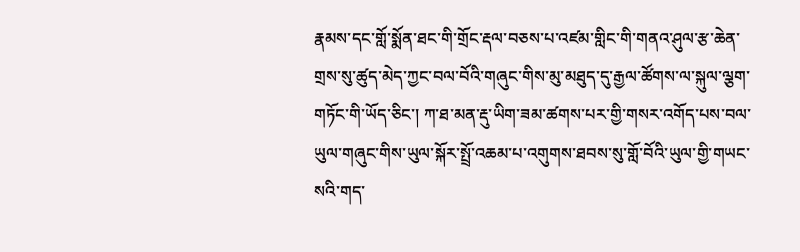རྣམས་དང་གློ་སྨོན་ཐང་གི་གྲོང་རྡལ་བཅས་པ་འཛམ་གླིང་གི་གནའ་ཤུལ་རྩ་ཆེན་གྲས་སུ་ཚུད་མེད་ཀྱང་བལ་བོའི་གཞུང་གིས་མུ་མཐུད་དུ་རྒྱལ་ཚོགས་ལ་སྐུལ་ལྕག་གཏོང་གི་ཡོད་ཅིང་། ཀ་ཐ་མན་རྡུ་ཡིག་ཟམ་ཚགས་པར་གྱི་གསར་འགོད་པས་བལ་ཡུལ་གཞུང་གིས་ཡུལ་སྐོར་སྤྲོ་འཆམ་པ་འགུགས་ཐབས་སུ་གློ་བོའི་ཡུལ་གྱི་གཡང་སའི་གད་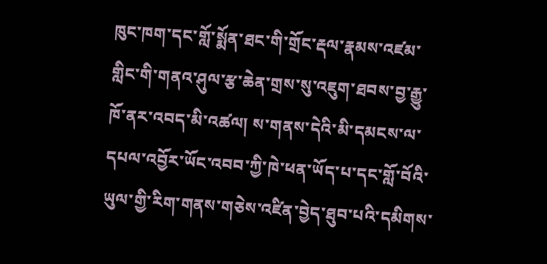ཁུང་ཁག་དང་གློ་སྨོན་ཐང་གི་གྲོང་རྡལ་རྣམས་འཛམ་གླིང་གི་གནའ་ཤུལ་རྩ་ཆེན་གྲས་སུ་འཇུག་ཐབས་བྱ་རྒྱུ་ཁོ་ནར་འབད་མི་འཚལ། ས་གནས་དེའི་མི་དམངས་ལ་དཔལ་འབྱོར་ཡོང་འབབ་ཀྱི་ཁེ་ཕན་ཡོད་པ་དང་གློ་བོའི་ཡུལ་གྱི་རིག་གནས་གཅེས་འཛིན་བྱེད་ཐུབ་པའི་དམིགས་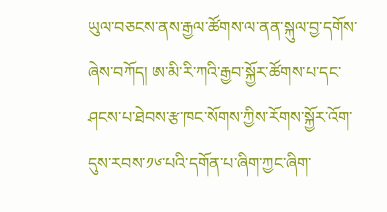ཡུལ་བཅངས་ནས་རྒྱལ་ཚོགས་ལ་ནན་སྐུལ་བྱ་དགོས་ཞེས་བཀོད། ཨ་མི་རི་ཀའི་རྒྱབ་སྐྱོར་ཚོགས་པ་དང་ཤངས་པ་ཐེབས་རྩ་ཁང་སོགས་ཀྱིས་རོགས་སྐྱོར་འོག་དུས་རབས་༡༦་པའི་དགོན་པ་ཞིག་ཀྱང་ཞིག་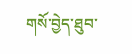གསོ་བྱེད་ཐུབ་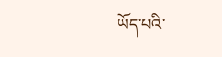ཡོད་པའི་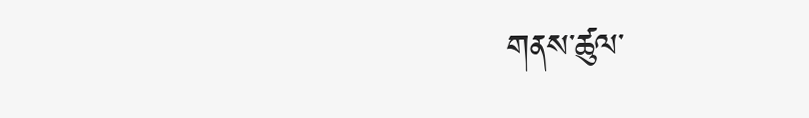གནས་ཚུལ་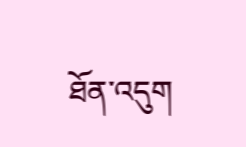ཐོན་འདུག